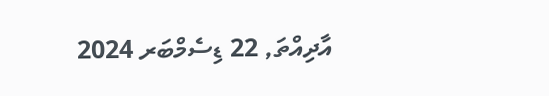އާދިއްތަ, 22 ޑިސެމްބަރ 2024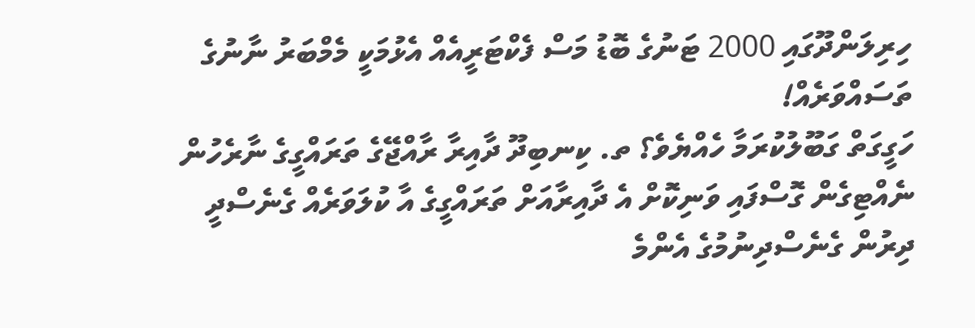ހިރިލަންދޫގައި 2000 ޓަނުގެ ބޮޑު މަސް ފެކްޓަރީއެއް އެޅުމަކީ މެމްބަރު ނާނުގެ ތަސައްވަރެއް!
ހަގީގަތް ގަބޫލުކުރަމާ ހެއްޔެވެ؟ ތ. ކިނބިދޫ ދާއިރާ ރާއްޖޭގެ ތަރައްގީގެ ނާރެހުން ނެއްޓިގެން ގޮސްފައި ވަނިކޮށް އެ ދާއިރާއަށް ތަރައްގީގެ އާ ކުލަވަރެއް ގެނެސްދީ ދިރުން ގެނެސްދިނުމުގެ އެންމެ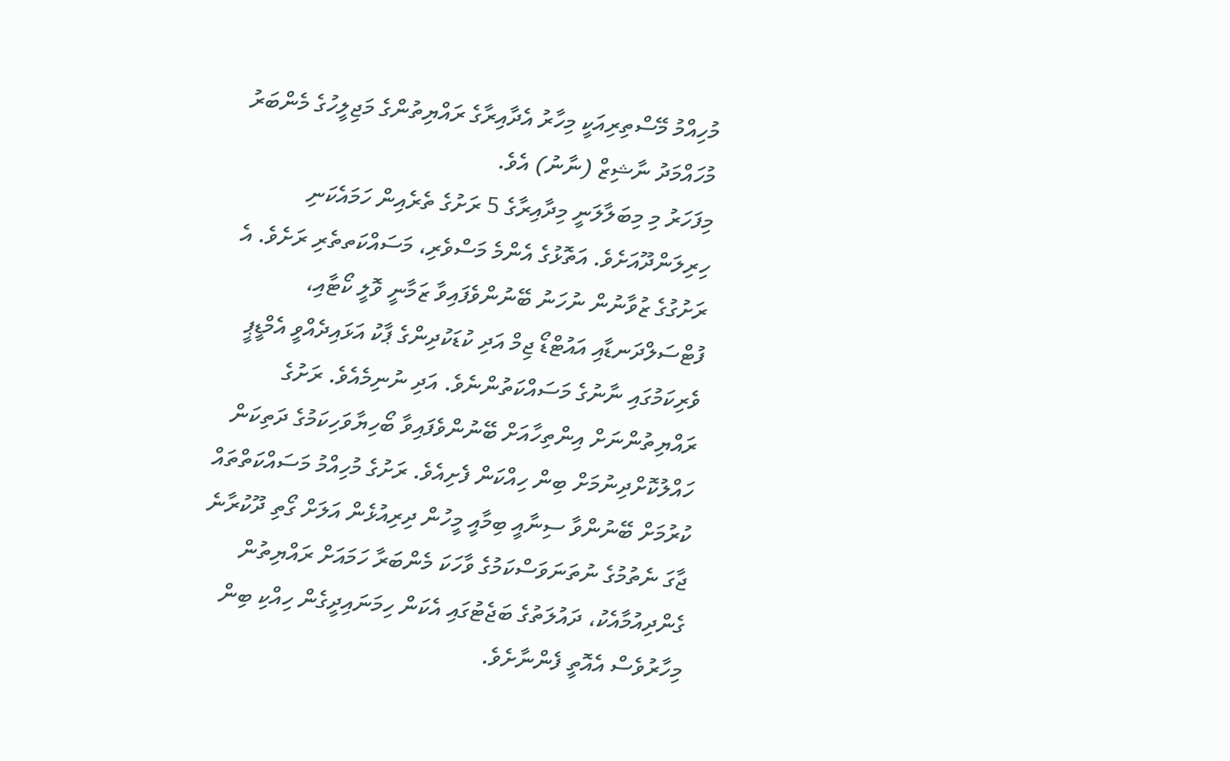މުހިއްމު މޭސްތިރިއަކީ މިހާރު އެދާއިރާގެ ރައްޔިތުންގެ މަޖިލީހުގެ މެންބަރު މުހައްމަދު ނާޝިޒް (ނާނު) އެވެ.
މިފަހަރު މި މިބަލާލަނީ މިދާއިރާގެ 5 ރަށުގެ ތެރެއިން ހަމައެކަނި ހިރިލަންދޫއަށެވެ. އަތޮޅުގެ އެންމެ މަސްވެރި، މަސައްކަތތެރި ރަށެވެ. އެ ރަށުގުގެ ޒުވާނުން ނުހަނު ބޭނުންވެފައިވާ ޒަމާނީ ވޮލީ ކޯޓާއި، ފުޓްސަލްދަނޑާއި އައުޓްޑޯ ޖިމް އަދި ކުޑަކުދިންގެ ޕާކު އަޅައިދެއްވީ އެމްޑީޕީ ވެރިކަމުގައި ނާނުގެ މަސައްކަތުންނެވެ. އަދި ނުނިމެއެވެ. ރަށުގެ ރައްޔިތުންނަށް އިންތިހާއަށް ބޭނުންވެފައިވާ ބޯހިޔާވަހިކަމުގެ ދަތިކަން ހައްލުކޮށްދިނުމަށް ބިން ހިއްކަން ފެށިއެވެ. ރަށުގެ މުހިއްމު މަސައްކަތްތައް ކުރުމަށް ބޭނުންވާ ސިނާއީ ބިމާއީ މީހުން ދިރިއުޅެން އަލަށް ގޯތި ދޫކުރާނެ ޖާގަ ނެތުމުގެ ނުތަނަވަސްކަމުގެ ވާހަކަ މެންބަރާ ހަމައަށް ރައްޔިތުން ގެންދިއުމާއެކު، ދައުލަތުގެ ބަޖެޓުގައި އެކަން ހިމަނައިދީގެން ހިއްކި ބިން މިހާރުވެސް އެއޮތީ ފެންނާށެވެ.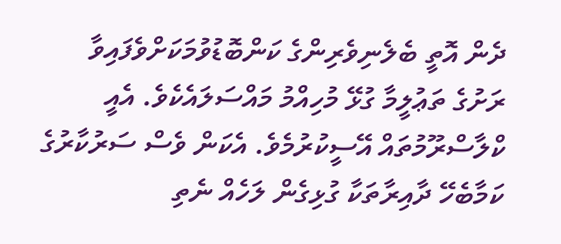ދެން އޮތީ ބެލެނިވެރިންގެ ކަންބޮޑުވުމަކަށްވެފައިވާ ރަށުގެ ތަޢުލީމާ ގުޅޭ މުހިއްމު މައްސަލައެކެވެ. އެއީ ކްލާސްރޫމުތައް އޭސީކުރުމެވެ. އެކަން ވެސް ސަރުކާރުގެ ކަމާބެހޭ ދާއިރާތަކާ ގުޅިގެން ލަހެއް ނެތި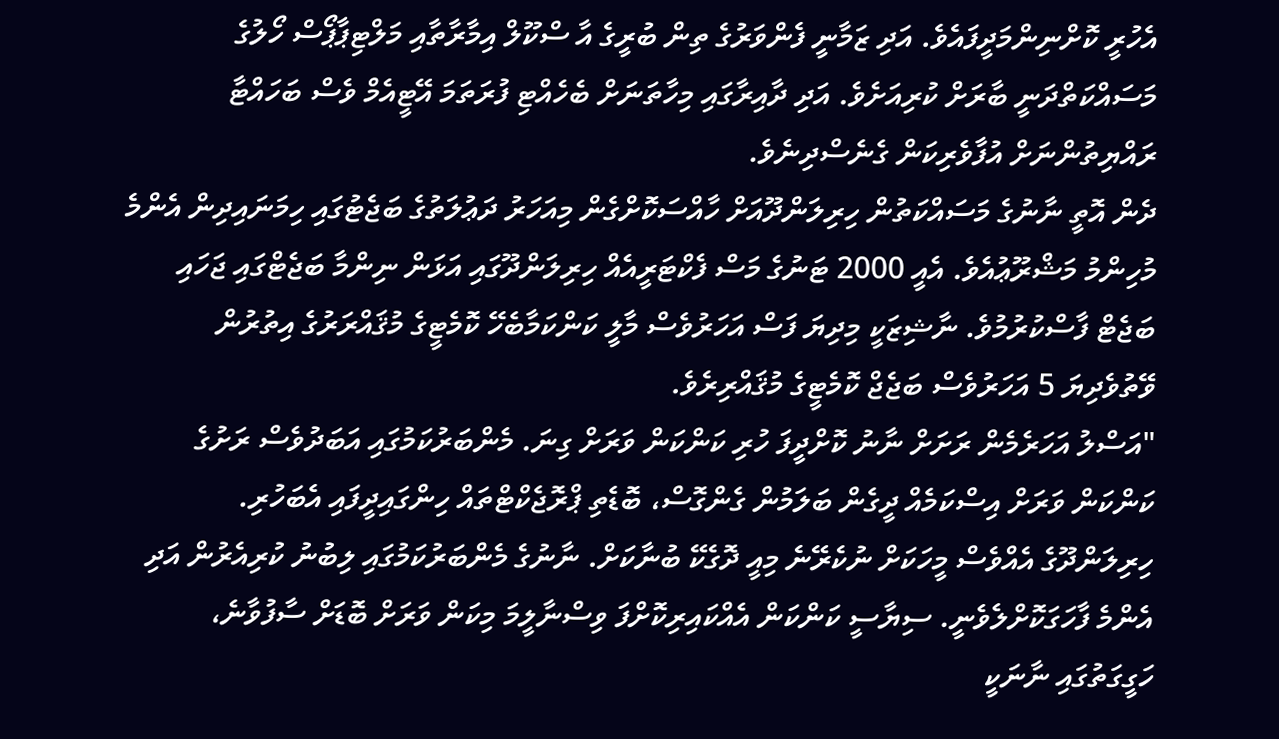އެހުރީ ކޮށްނިންމަދީފައެވެ. އަދި ޒަމާނީ ފެންވަރުގެ ތިން ބުރީގެ އާ ސްކޫލް އިމާރާތާއި މަލްޓިޕާޕޯސް ހޯލުގެ މަސައްކަތްދަނީ ބާރަށް ކުރިއަށެވެ. އަދި ދާއިރާގައި މިހާތަނަށް ބެހެއްޓި ފުރަތަމަ އޭޓީއެމް ވެސް ބަހައްޓާ ރައްޔިތުންނަށް އުފާވެރިކަން ގެނެސްދިނެވެ.
ދެން އޮތީ ނާނުގެ މަސައްކަތުން ހިރިލަންދޫއަށް ހާއްސަކޮށްގެން މިއަހަރު ދަޢުލަތުގެ ބަޖެޓުގައި ހިމަނައިދިން އެންމެ މުހިންމު މަޝްރޫޢުއެވެ. އެއީ 2000 ޓަނުގެ މަސް ފެކްޓަރީއެއް ހިރިލަންދޫގައި އަޅަން ނިންމާ ބަޖެޓްގައި ޖަހައި ބަޖެޓް ފާސްކުރުމުވެ. ނާޝިޒަކީ މިދިޔަ ފަސް އަހަރުވެސް މާލީ ކަންކަމާބެހޭ ކޮމެޓީގެ މުޤައްރަރުގެ އިތުރުން ވޭތުވެދިޔަ 5 އަހަރުވެސް ބަޖެޖް ކޮމެޓީގެ މުޤައްރިރެވެ.
"އަސްލު އަހަރެމެން ރަށަށް ނާނު ކޮށްދީފަ ހުރި ކަންކަން ވަރަށް ގިނަ. މެންބަރުކަމުގައި އަބަދުވެސް ރަށުގެ ކަންކަން ވަރަށް އިސްކަމެއް ދީގެން ބަލަމުން ގެންގޮސް، ބޮޑެތި ޕްރޮޖެކްޓްތައް ހިންގައިދީފައި އެބަހުރި. ހިރިލަންދޫގެ އެއްވެސް މީހަކަށް ނުކެރޭނެ މިއީ ދޮގެކޭ ބުނާކަށް. ނާނުގެ މެންބަރުކަމުގައި ލިބުނު ކުރިއެރުން އަދި އެންމެ ފާހަގަކޮށްލެވެނީ. ސިޔާސީ ކަންކަން އެއްކައިރިކޮށްފަ ވިސްނާލީމަ މިކަން ވަރަށް ބޮޑަށް ސާފުވާނެ، ހަގީގަތުގައި ނާނަކީ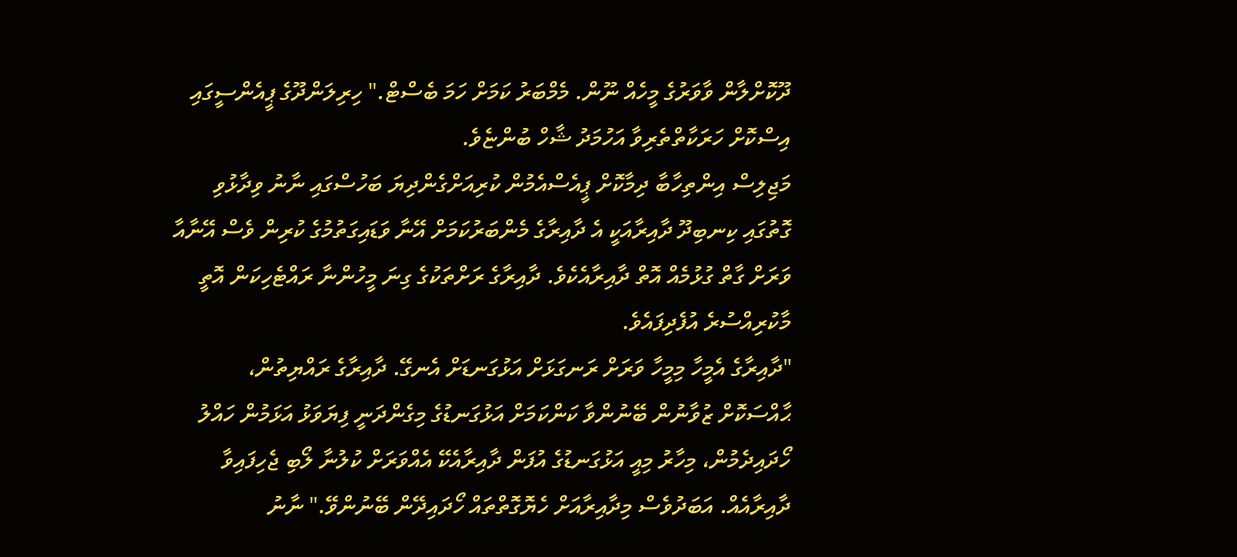ދޫކޮށްލާން ވާވަރުގެ މީހެއް ނޫން. މެމްބަރު ކަމަށް ހަމަ ބެސްޓް." ހިރިލަންދޫގެ ޕީއެންސީގައި އިސްކޮށް ހަރަކާތްތެރިވާ އަހުމަދު ޝާހް ބުންޏެވެ.
މަޖިލިސް އިންތިހާބާ ދިމާކޮށް ޕީއެސްއެމުން ކުރިއަށްގެންދިޔަ ބަހުސްގައި ނާނު ވިދާޅުވި ގޮތުގައި ކިނބިދޫ ދާއިރާއަކީ އެ ދާއިރާގެ މެންބަރުކަމަށް އޭނާ ވަޑައިގަތުމުގެ ކުރިން ވެސް އޭނާއާ ވަރަށް ގާތް ގުޅުމެއް އޮތް ދާއިރާއެކެވެ. ދާއިރާގެ ރަށްތަކުގެ ގިނަ މީހުންނާ ރައްޓެހިކަން އޮތީ މާކުރިއްސުރެ އުފެދިފައެވެ.
"ދާއިރާގެ އެމީހާ މިމީހާ ވަރަށް ރަނގަޅަށް އަޅުގަނޑަށް އެނގޭ. ދާއިރާގެ ރައްޔިތުން، ޙާއްސަކޮށް ޒުވާނުން ބޭނުންވާ ކަންކަމަށް އަޅުގަނޑުގެ މިގެންދަނީ ފިޔަވަޅު އަޅަމުން ހައްލު ހޯދައިދެމުން، މިހާރު މިއީ އަޅުގަނޑުގެ އުފަން ދާއިރާއެކޭ އެއްވަރަށް ކުލުނާ ލޯބި ޖެހިފައިވާ ދާއިރާއެއް. އަބަދުވެސް މިދާއިރާއަށް ހެޔޮގޮތްތައް ހޯދައިދޭން ބޭނުންވޭ." ނާނު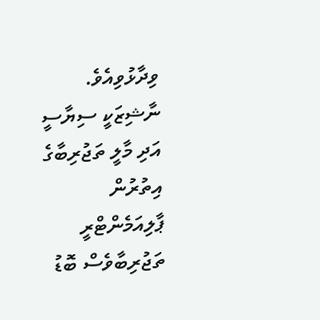ވިދާޅުވިއެވެ.
ނާޝިޒަކީ ސިޔާސީ އަދި މާލީ ތަޖުރިބާގެ އިތުރުން ޕާލިއަމެންޓްރީ ތަޖުރިބާވެސް ބޮޑު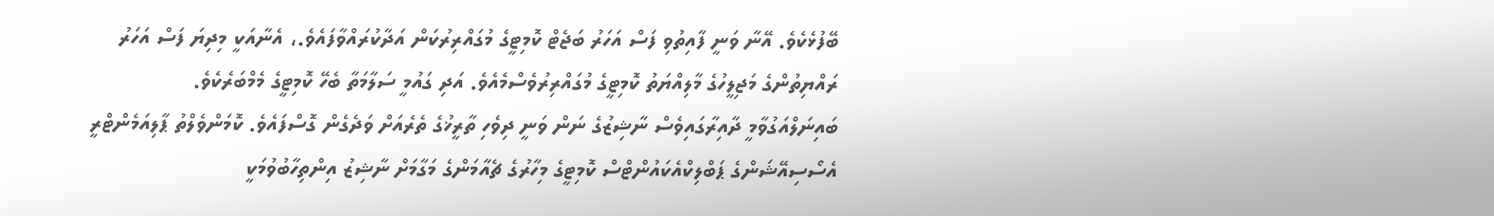ބޭފުޅެކެވެ. އޭނާ ވަނީ ފާއިތުވި ފަސް އަހަރު ބަޖެޓް ކޮމިޓީގެ މުގައްރިރުކަން އަދާކުރައްވާފައެވެ.، އެނާއަކީ މިދިޔަ ފަސް އަހަރު ރައްޔިތުންގެ މަޖިލީހުގެ މާލިއްޔަތު ކޮމިޓީގެ މުގައްރިރުވެސްމެއެވެ. އަދި ގައުމީ ސަލާމަތާ ބެހޭ ކޮމިޓީގެ މެމްބަރެކެވެ.
ބައިނަލްއަގުވާމީ ދާއިރާގައިވެސް ނާޝިޒުގެ ނަން ވަނީ ދިވެހި ތާރީޚުގެ ތެރެއަށް ވަދެގެން ގޮސްފައެވެ. ކޮމަންވެލްތު ޕާލިއަމެންޓްރީ އެސޯސިއޭޝަންގެ ޕަބްލިކްއެކައުންޓްސް ކޮމިޓީގެ މިހާރުގެ ޗެއާމަންގެ މަގާމަށް ނާޝިޒު އިންތިހާބުވުމަކީ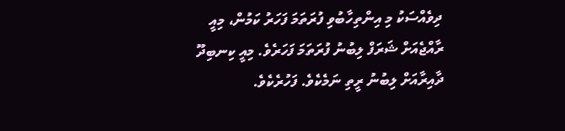ދިވެއްސަކު މި އިންތިހާބުވި ފުރަތަމަ ފަހަރު ކަމުން، މިއީ ރާއްޖެއަށް ޝަރަފް ލިބުނު ފުރަތަމަ ފަހަރެވެ. މިއީ ކިނބިދޫ ދާއިރާއަށް ލިބުނު ރީތި ނަމެކެވެ. ފަހުރެކެވެ.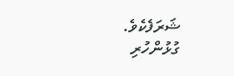ޝަރަފެކެވެ.
ގުޅުންހުރި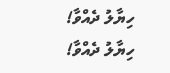ހިޔާލު ދެއްވާ!
ހިޔާލު ދެއްވާ!